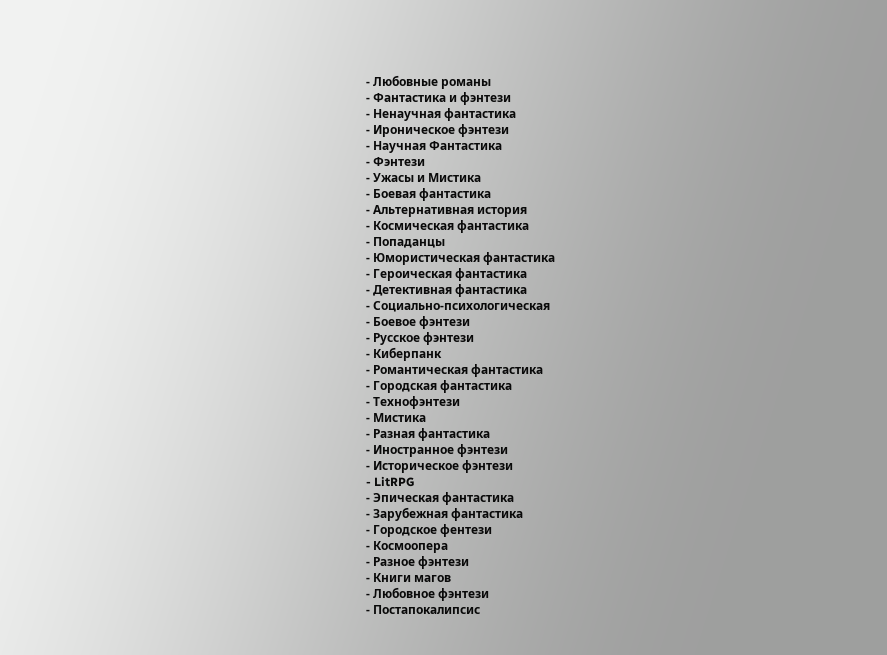- Любовные романы
- Фантастика и фэнтези
- Ненаучная фантастика
- Ироническое фэнтези
- Научная Фантастика
- Фэнтези
- Ужасы и Мистика
- Боевая фантастика
- Альтернативная история
- Космическая фантастика
- Попаданцы
- Юмористическая фантастика
- Героическая фантастика
- Детективная фантастика
- Социально-психологическая
- Боевое фэнтези
- Русское фэнтези
- Киберпанк
- Романтическая фантастика
- Городская фантастика
- Технофэнтези
- Мистика
- Разная фантастика
- Иностранное фэнтези
- Историческое фэнтези
- LitRPG
- Эпическая фантастика
- Зарубежная фантастика
- Городское фентези
- Космоопера
- Разное фэнтези
- Книги магов
- Любовное фэнтези
- Постапокалипсис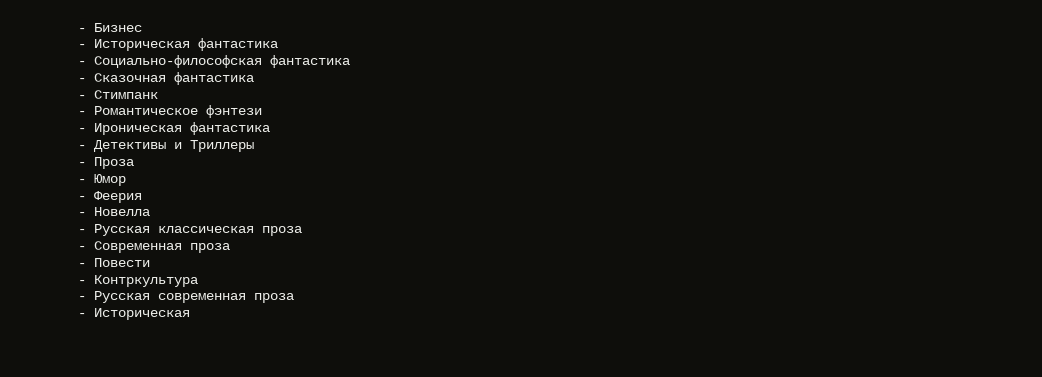- Бизнес
- Историческая фантастика
- Социально-философская фантастика
- Сказочная фантастика
- Стимпанк
- Романтическое фэнтези
- Ироническая фантастика
- Детективы и Триллеры
- Проза
- Юмор
- Феерия
- Новелла
- Русская классическая проза
- Современная проза
- Повести
- Контркультура
- Русская современная проза
- Историческая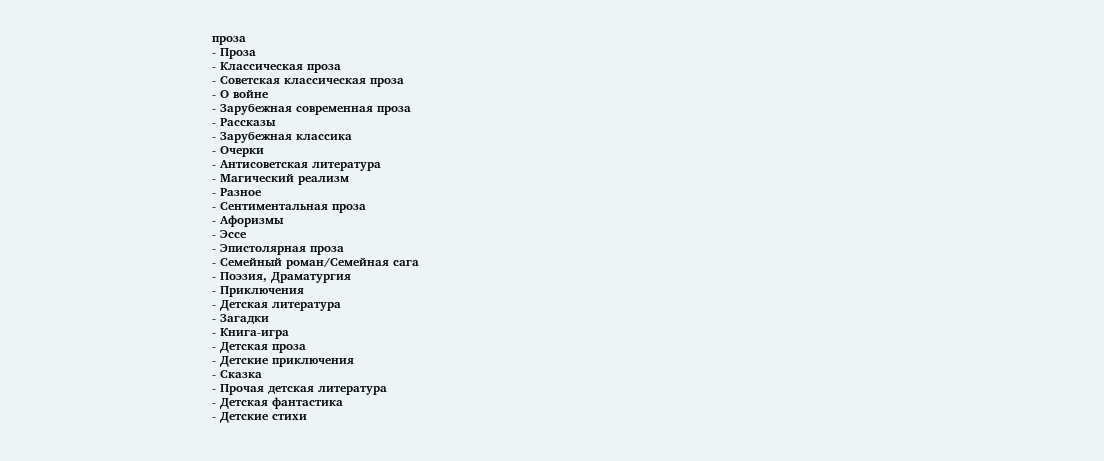проза
- Проза
- Классическая проза
- Советская классическая проза
- О войне
- Зарубежная современная проза
- Рассказы
- Зарубежная классика
- Очерки
- Антисоветская литература
- Магический реализм
- Разное
- Сентиментальная проза
- Афоризмы
- Эссе
- Эпистолярная проза
- Семейный роман/Семейная сага
- Поэзия, Драматургия
- Приключения
- Детская литература
- Загадки
- Книга-игра
- Детская проза
- Детские приключения
- Сказка
- Прочая детская литература
- Детская фантастика
- Детские стихи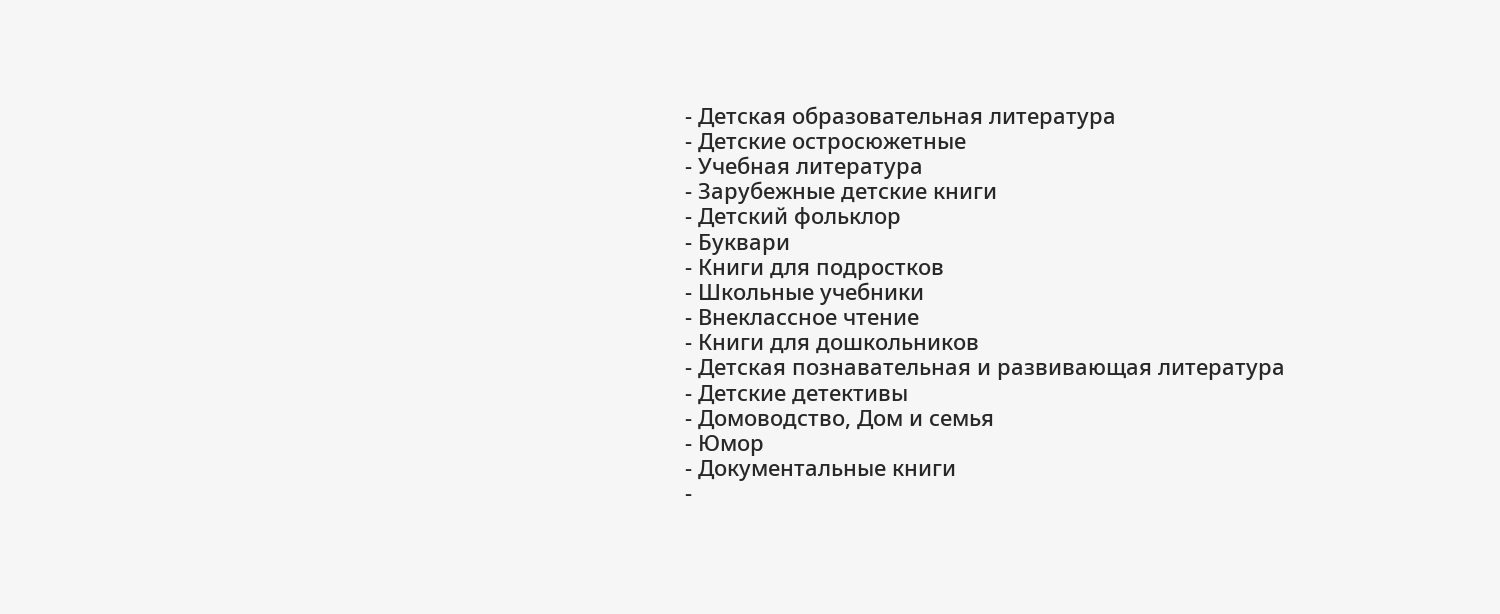- Детская образовательная литература
- Детские остросюжетные
- Учебная литература
- Зарубежные детские книги
- Детский фольклор
- Буквари
- Книги для подростков
- Школьные учебники
- Внеклассное чтение
- Книги для дошкольников
- Детская познавательная и развивающая литература
- Детские детективы
- Домоводство, Дом и семья
- Юмор
- Документальные книги
-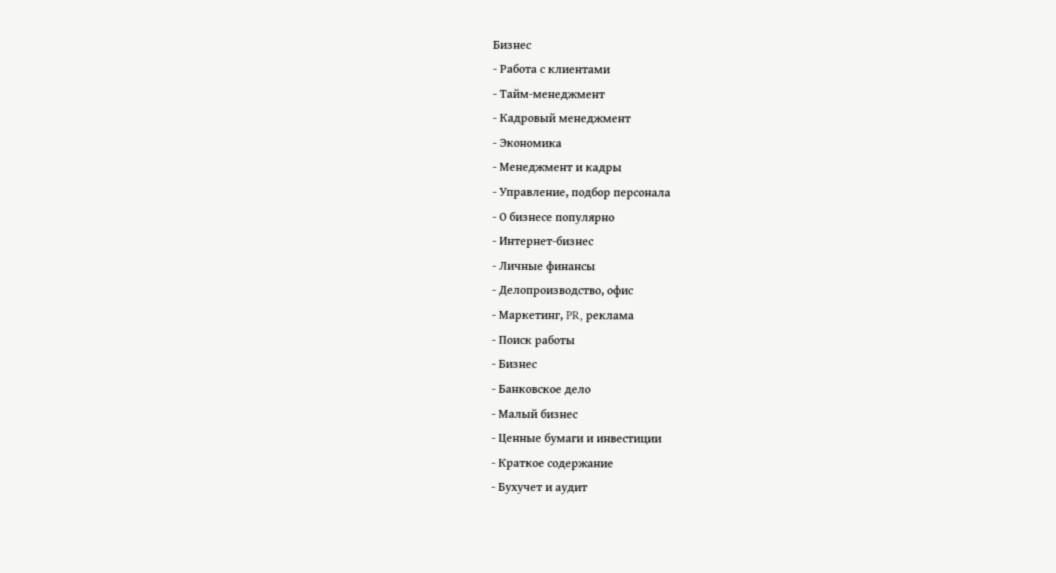Бизнес
- Работа с клиентами
- Тайм-менеджмент
- Кадровый менеджмент
- Экономика
- Менеджмент и кадры
- Управление, подбор персонала
- О бизнесе популярно
- Интернет-бизнес
- Личные финансы
- Делопроизводство, офис
- Маркетинг, PR, реклама
- Поиск работы
- Бизнес
- Банковское дело
- Малый бизнес
- Ценные бумаги и инвестиции
- Краткое содержание
- Бухучет и аудит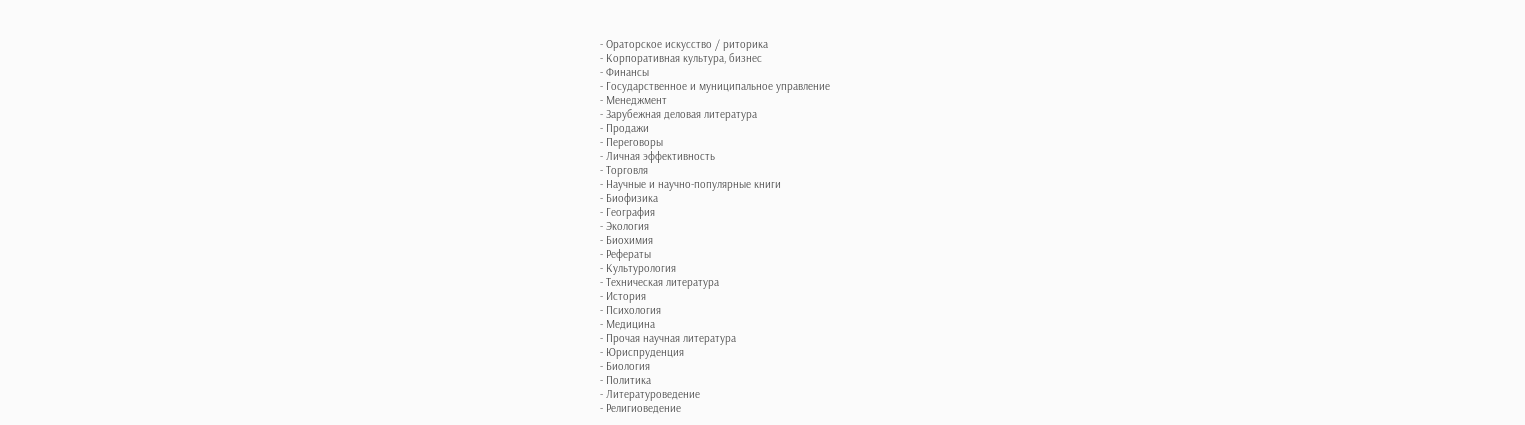- Ораторское искусство / риторика
- Корпоративная культура, бизнес
- Финансы
- Государственное и муниципальное управление
- Менеджмент
- Зарубежная деловая литература
- Продажи
- Переговоры
- Личная эффективность
- Торговля
- Научные и научно-популярные книги
- Биофизика
- География
- Экология
- Биохимия
- Рефераты
- Культурология
- Техническая литература
- История
- Психология
- Медицина
- Прочая научная литература
- Юриспруденция
- Биология
- Политика
- Литературоведение
- Религиоведение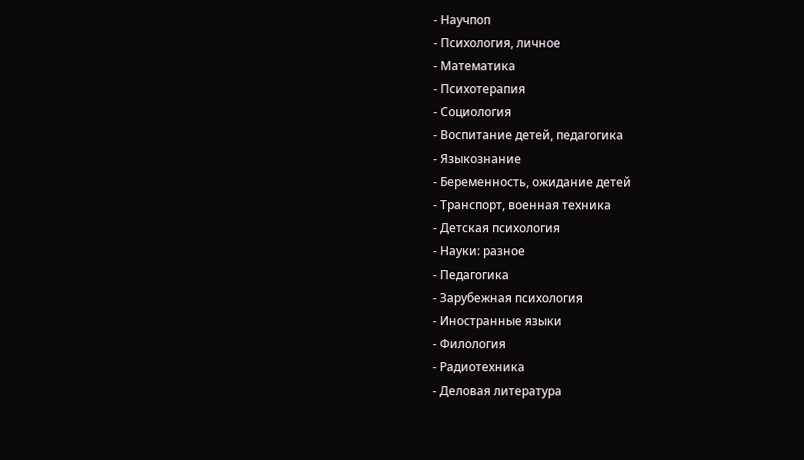- Научпоп
- Психология, личное
- Математика
- Психотерапия
- Социология
- Воспитание детей, педагогика
- Языкознание
- Беременность, ожидание детей
- Транспорт, военная техника
- Детская психология
- Науки: разное
- Педагогика
- Зарубежная психология
- Иностранные языки
- Филология
- Радиотехника
- Деловая литература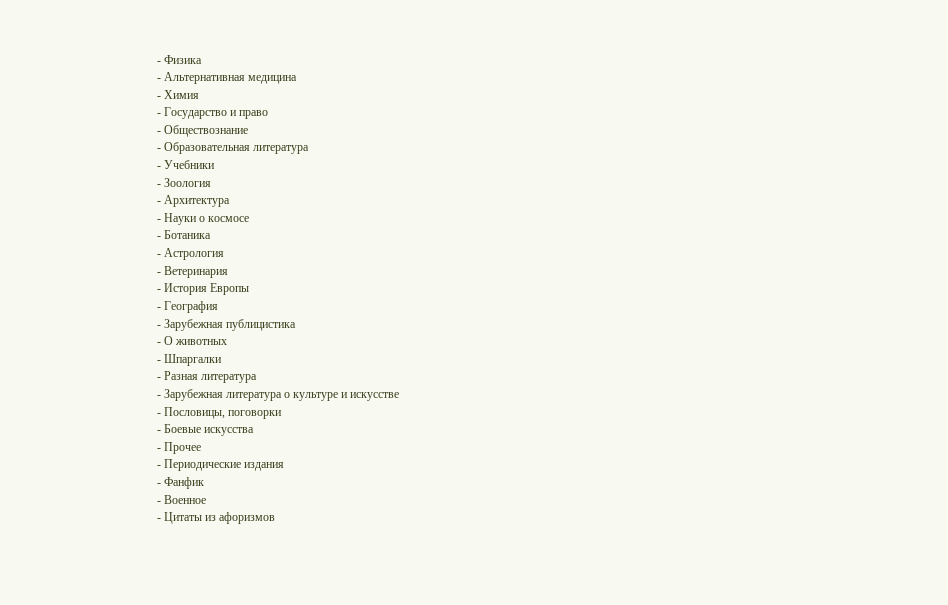- Физика
- Альтернативная медицина
- Химия
- Государство и право
- Обществознание
- Образовательная литература
- Учебники
- Зоология
- Архитектура
- Науки о космосе
- Ботаника
- Астрология
- Ветеринария
- История Европы
- География
- Зарубежная публицистика
- О животных
- Шпаргалки
- Разная литература
- Зарубежная литература о культуре и искусстве
- Пословицы, поговорки
- Боевые искусства
- Прочее
- Периодические издания
- Фанфик
- Военное
- Цитаты из афоризмов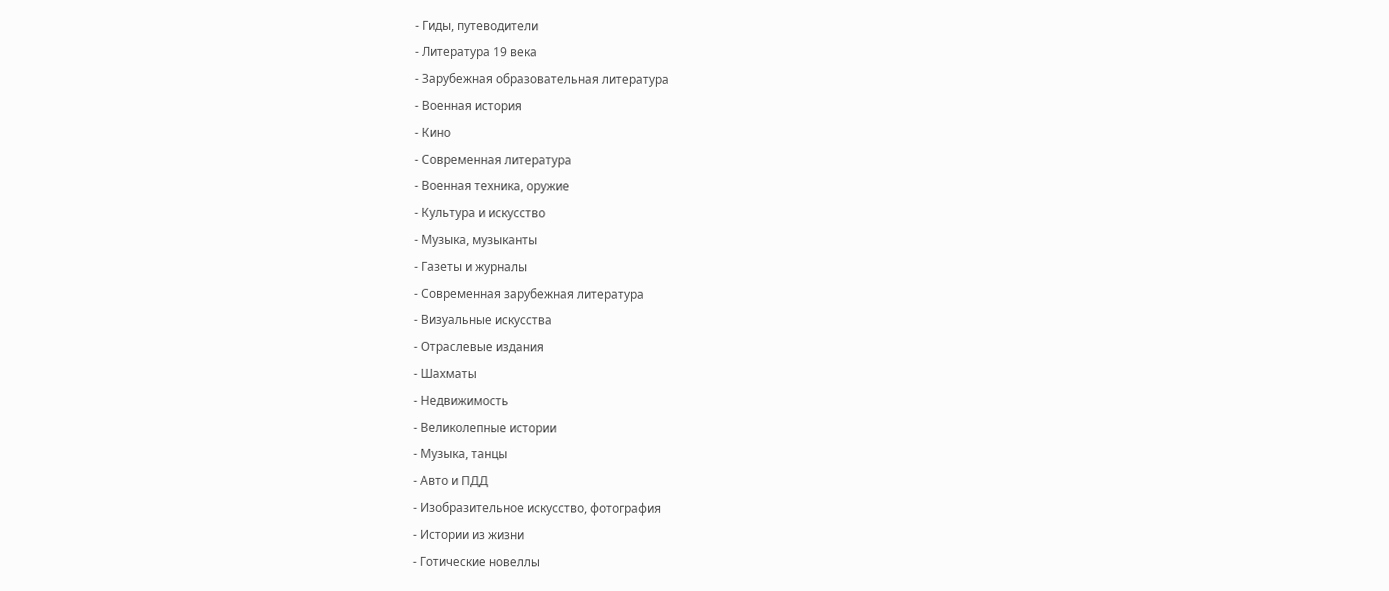- Гиды, путеводители
- Литература 19 века
- Зарубежная образовательная литература
- Военная история
- Кино
- Современная литература
- Военная техника, оружие
- Культура и искусство
- Музыка, музыканты
- Газеты и журналы
- Современная зарубежная литература
- Визуальные искусства
- Отраслевые издания
- Шахматы
- Недвижимость
- Великолепные истории
- Музыка, танцы
- Авто и ПДД
- Изобразительное искусство, фотография
- Истории из жизни
- Готические новеллы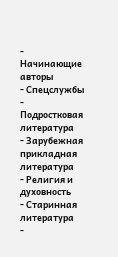- Начинающие авторы
- Спецслужбы
- Подростковая литература
- Зарубежная прикладная литература
- Религия и духовность
- Старинная литература
-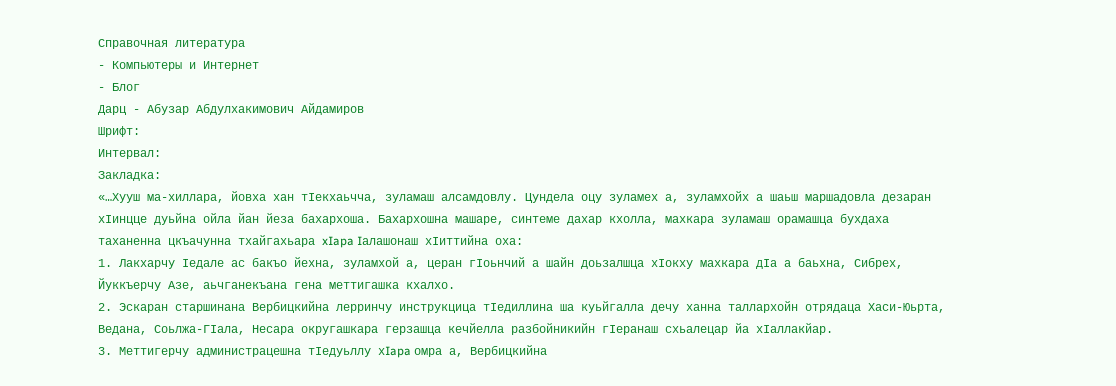Справочная литература
- Компьютеры и Интернет
- Блог
Дарц - Абузар Абдулхакимович Айдамиров
Шрифт:
Интервал:
Закладка:
«…Хууш ма-хиллара, йовха хан тIекхаьчча, зуламаш алсамдовлу. Цундела оцу зуламех а, зуламхойх а шаьш маршадовла дезаран хIинцце дуьйна ойла йан йеза бахархоша. Бахархошна машаре, синтеме дахар кхолла, махкара зуламаш орамашца бухдаха таханенна цкъачунна тхайгахьара xIapa Iалашонаш хIиттийна оха:
1. Лакхарчу Iедале ас бакъо йехна, зуламхой а, церан гIоьнчий а шайн доьзалшца хIокху махкара дIа а баьхна, Сибрех, Йуккъерчу Азе, аьчганекъана гена меттигашка кхалхо.
2. Эскаран старшинана Вербицкийна лерринчу инструкцица тIедиллина ша куьйгалла дечу ханна таллархойн отрядаца Хаси-Юьрта, Ведана, Соьлжа-ГIала, Несара округашкара герзашца кечйелла разбойникийн гIеранаш схьалецар йа хIаллакйар.
3. Меттигерчу администрацешна тIедуьллу хIapa омра а, Вербицкийна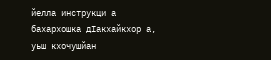йелла инструкци а бахархошка дIакхайкхор а, уьш кхочушйан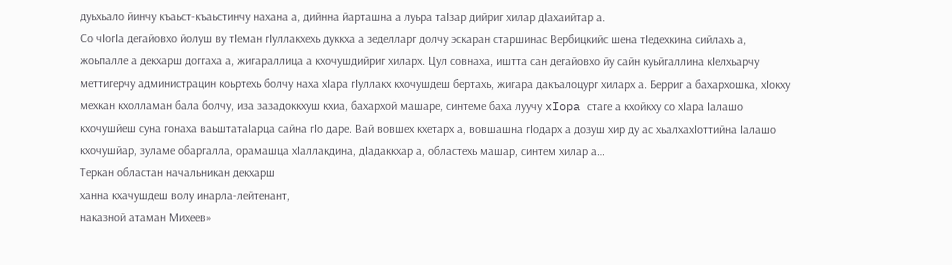дуьхьало йинчу къаьст-къаьстинчу нахана а, дийнна йарташна а луьра таIзар дийриг хилар дIахаийтар а.
Со чIогIа дегайовхо йолуш ву тIеман гIуллакхехь дуккха а зеделларг долчу эскаран старшинас Вербицкийс шена тIедехкина сийлахь а, жоьпалле а декхарш доггаха а, жигараллица а кхочушдийриг хиларх. Цул совнаха, иштта сан дегайовхо йу сайн куьйгаллина кIелхьарчу меттигерчу администрацин коьртехь болчу наха хIара гIуллакх кхочушдеш бертахь, жигара дакъалоцург хиларх а. Берриг а бахархошка, хIокху мехкан кхолламан бала болчу, иза зазадоккхуш кхиа, бахархой машаре, синтеме баха луучу xIopa стаге а кхойкху со хIара Iалашо кхочушйеш суна гонаха ваьштатаIарца сайна гIo даре. Вай вовшех кхетарх а, вовшашна гIoдарх а дозуш хир ду ас хьалхахIоттийна Iалашо кхочушйар, зуламе обаргалла, орамашца хIаллакдина, дIадаккхар а, областехь машар, синтем хилар а…
Теркан областан начальникан декхарш
ханна кхачушдеш волу инарла-лейтенант,
наказной атаман Михеев»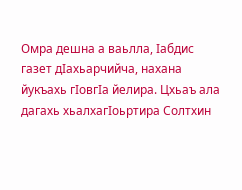Омра дешна а ваьлла, Iабдис газет дIахьарчийча, нахана йукъахь гIовгIа йелира. Цхьаъ ала дагахь хьалхагIоьртира Солтхин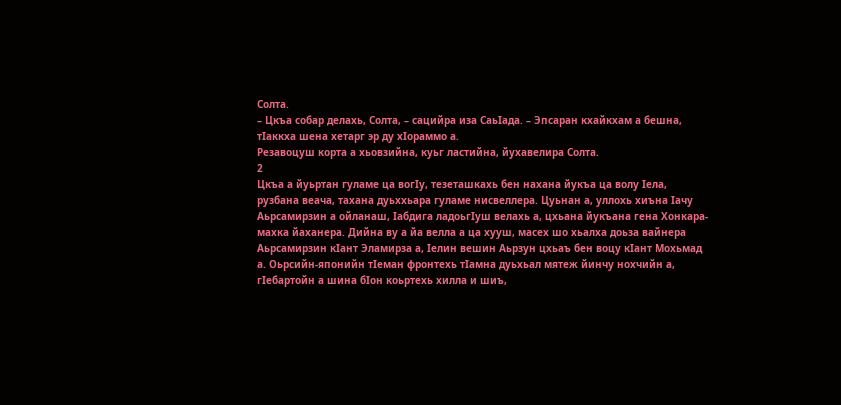Солта.
– Цкъа собар делахь, Солта, – сацийра иза СаьIада. – Эпсаран кхайкхам а бешна, тIаккха шена хетарг эр ду хIораммо а.
Резавоцуш корта а хьовзийна, куьг ластийна, йухавелира Солта.
2
Цкъа а йуьртан гуламе ца вогIу, тезеташкахь бен нахана йукъа ца волу Iела, рузбана веача, тахана дуьххьара гуламе нисвеллера. Цуьнан а, уллохь хиъна Iачу Аьрсамирзин а ойланаш, Iабдига ладоьгIуш велахь а, цхьана йукъана гена Хонкара-махка йаханера. Дийна ву а йа велла а ца хууш, масех шо хьалха доьза вайнера Аьрсамирзин кIант Эламирза а, Iелин вешин Аьрзун цхьаъ бен воцу кIант Мохьмад а. Оьрсийн-японийн тIеман фронтехь тIамна дуьхьал мятеж йинчу нохчийн а, гIебартойн а шина бIон коьртехь хилла и шиъ,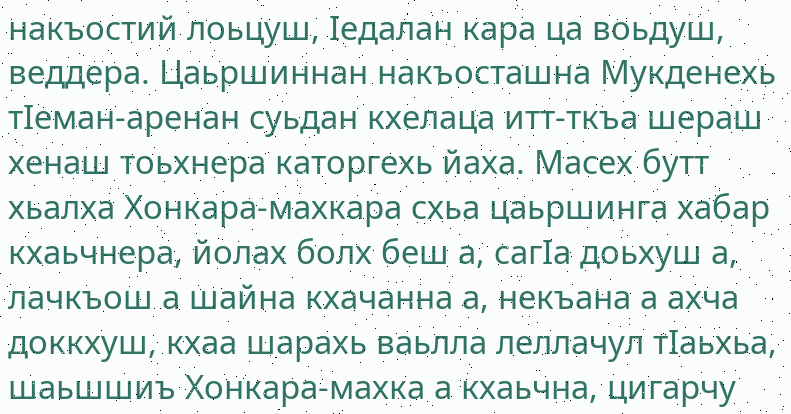накъостий лоьцуш, Iедалан кара ца воьдуш, веддера. Цаьршиннан накъосташна Мукденехь тIеман-аренан суьдан кхелаца итт-ткъа шераш хенаш тоьхнера каторгехь йаха. Масех бутт хьалха Хонкара-махкара схьа цаьршинга хабар кхаьчнера, йолах болх беш а, сагIа доьхуш а, лачкъош а шайна кхачанна а, некъана а ахча доккхуш, кхаа шарахь ваьлла леллачул тIаьхьа, шаьшшиъ Хонкара-махка а кхаьчна, цигарчу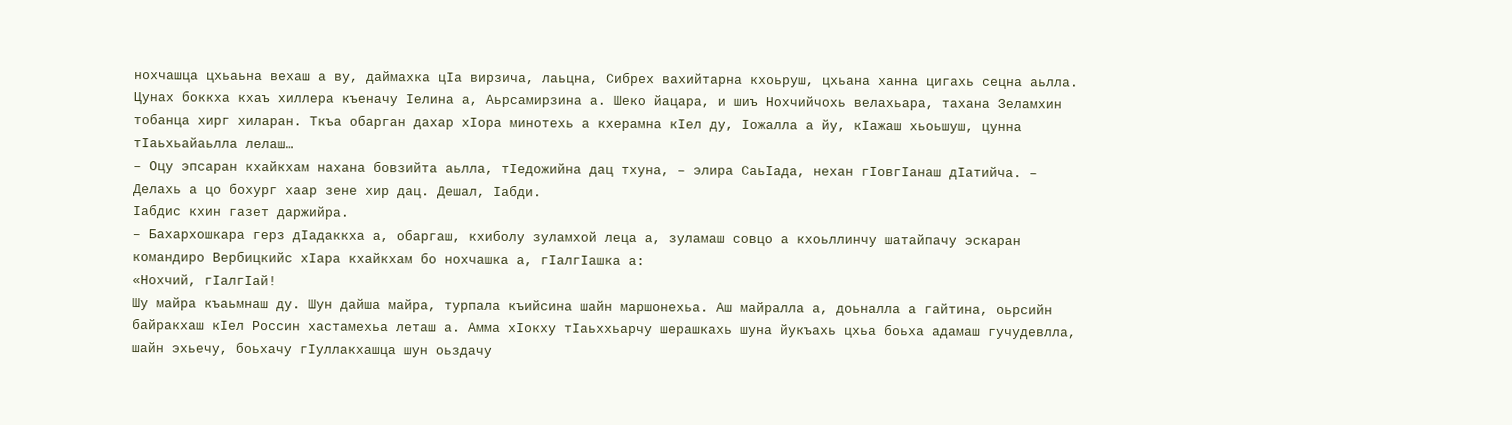нохчашца цхьаьна вехаш а ву, даймахка цIа вирзича, лаьцна, Сибрех вахийтарна кхоьруш, цхьана ханна цигахь сецна аьлла. Цунах боккха кхаъ хиллера къеначу Iелина а, Аьрсамирзина а. Шеко йацара, и шиъ Нохчийчохь велахьара, тахана Зеламхин тобанца хирг хиларан. Ткъа обарган дахар хIора минотехь а кхерамна кIел ду, Iожалла а йу, кIажаш хьоьшуш, цунна тIаьхьайаьлла лелаш…
– Оцу эпсаран кхайкхам нахана бовзийта аьлла, тIедожийна дац тхуна, – элира СаьIада, нехан гIовгIанаш дIатийча. – Делахь а цо бохург хаар зене хир дац. Дешал, Iабди.
Iабдис кхин газет даржийра.
– Бахархошкара герз дIадаккха а, обаргаш, кхиболу зуламхой леца а, зуламаш совцо а кхоьллинчу шатайпачу эскаран командиро Вербицкийс хIара кхайкхам бо нохчашка а, гIалгIашка а:
«Нохчий, гIалгIай!
Шу майра къаьмнаш ду. Шун дайша майра, турпала къийсина шайн маршонехьа. Аш майралла а, доьналла а гайтина, оьрсийн байракхаш кIел Россин хастамехьа леташ а. Амма хIокху тIаьххьарчу шерашкахь шуна йукъахь цхьа боьха адамаш гучудевлла, шайн эхьечу, боьхачу гIуллакхашца шун оьздачу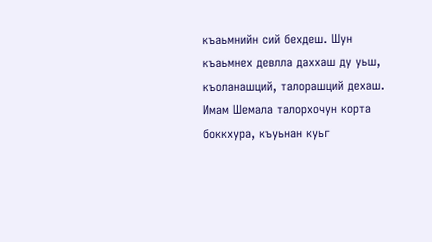къаьмнийн сий бехдеш. Шун къаьмнех девлла даххаш ду уьш, къоланашций, талорашций дехаш. Имам Шемала талорхочун корта боккхура, къуьнан куьг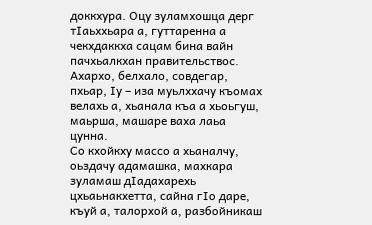доккхура. Оцу зуламхошца дepг тIаьххьара а, гуттаренна а чекхдаккха сацам бина вайн пачхьалкхан правительствос. Ахархо, белхало, совдегар, пхьар, Iу – иза муьлххачу къомах велахь а, хьанала къа а хьоьгуш, маьрша, машаре ваха лаьа цунна.
Со кхойкху массо а хьаналчу, оьздачу адамашка, махкара зуламаш дIадахарехь цхьаьнакхетта, сайна гIo даре, къуй а, талорхой а, разбойникаш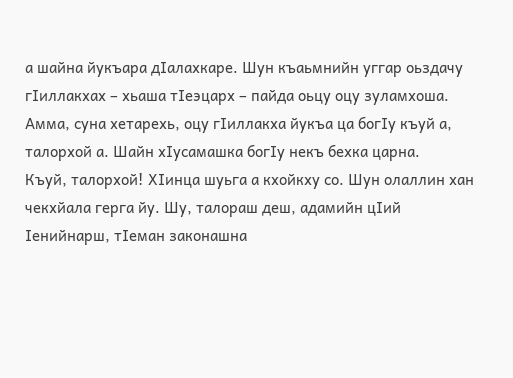а шайна йукъара дIалахкаре. Шун къаьмнийн уггар оьздачу гIиллакхах – хьаша тIеэцарх – пайда оьцу оцу зуламхоша. Амма, суна хетарехь, оцу гIиллакха йукъа ца богIу къуй а, талорхой а. Шайн хIусамашка богIу некъ бехка царна.
Къуй, талорхой! ХIинца шуьга а кхойкху со. Шун олаллин хан чекхйала герга йу. Шу, талораш деш, адамийн цIий Iенийнарш, тIеман законашна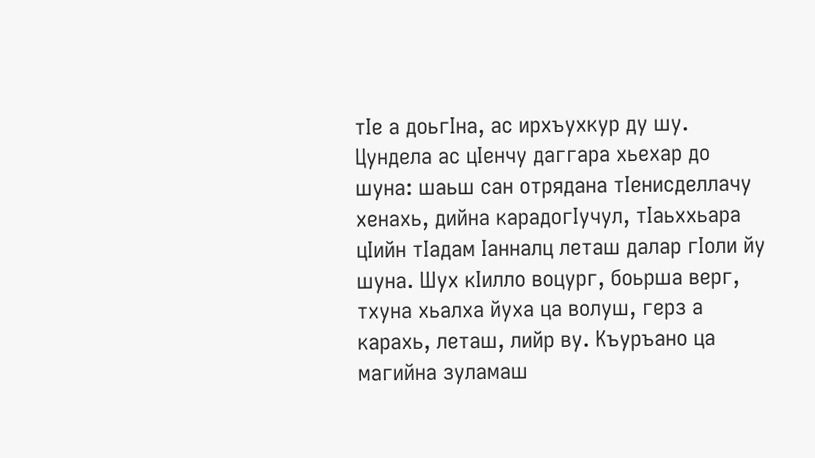тIе а доьгIна, ас ирхъухкур ду шу. Цундела ас цIенчу даггара хьехар до шуна: шаьш сан отрядана тIенисделлачу хенахь, дийна карадогIучул, тIаьххьара цIийн тIадам Iанналц леташ далар гIоли йу шуна. Шух кIилло воцург, боьрша верг, тхуна хьалха йуха ца волуш, герз а карахь, леташ, лийр ву. Къуръано ца магийна зуламаш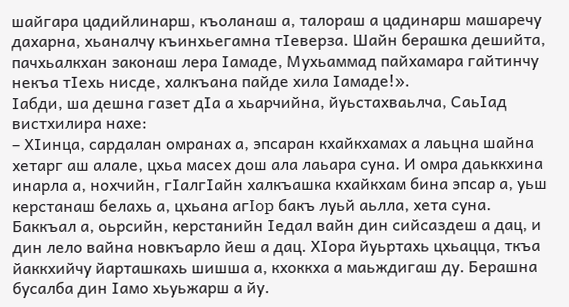шайгара цадийлинарш, къоланаш а, талораш а цадинарш машаречу дахарна, хьаналчу къинхьегамна тIеверза. Шайн берашка дешийта, пачхьалкхан законаш лера Iамаде, Мухьаммад пайхамара гайтинчу некъа тIехь нисде, халкъана пайде хила Iамаде!».
Iабди, ша дешна газет дIа а хьарчийна, йуьстахваьлча, СаьIад вистхилира нахе:
– ХIинца, сардалан омранах а, эпсаран кхайкхамах а лаьцна шайна хетарг аш алале, цхьа масех дош ала лаьара суна. И омра даьккхина инарла а, нохчийн, гIалгIайн халкъашка кхайкхам бина эпсар а, уьш керстанаш белахь а, цхьана aгIop бакъ луьй аьлла, хета суна. Баккъал а, оьрсийн, керстанийн Iедал вайн дин сийсаздеш а дац, и дин лело вайна новкъарло йеш а дац. XIоpa йуьртахь цхьацца, ткъа йаккхийчу йарташкахь шишша а, кхоккха а маьждигаш ду. Берашна бусалба дин Iамо хьуьжарш а йу.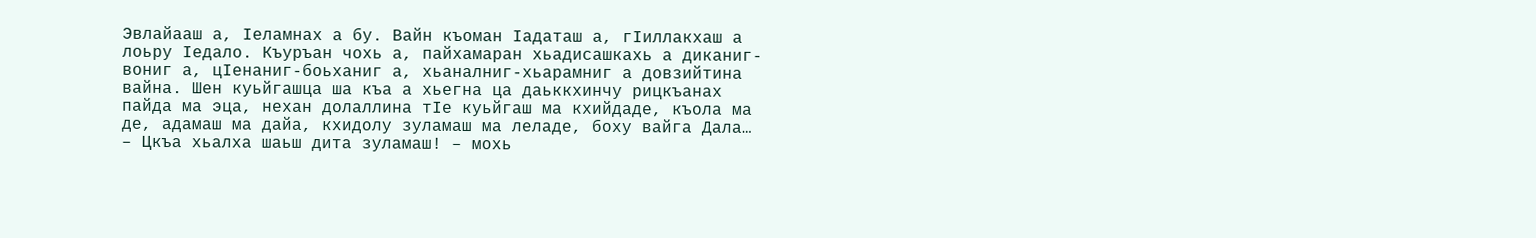Эвлайааш а, Iеламнах а бу. Вайн къоман Iадаташ а, гIиллакхаш а лоьру Iедало. Къуръан чохь а, пайхамаран хьадисашкахь а диканиг-вониг а, цIенаниг-боьханиг а, хьаналниг-хьарамниг а довзийтина вайна. Шен куьйгашца ша къа а хьегна ца даьккхинчу рицкъанах пайда ма эца, нехан долаллина тIе куьйгаш ма кхийдаде, къола ма де, адамаш ма дайа, кхидолу зуламаш ма леладе, боху вайга Дала…
– Цкъа хьалха шаьш дита зуламаш! – мохь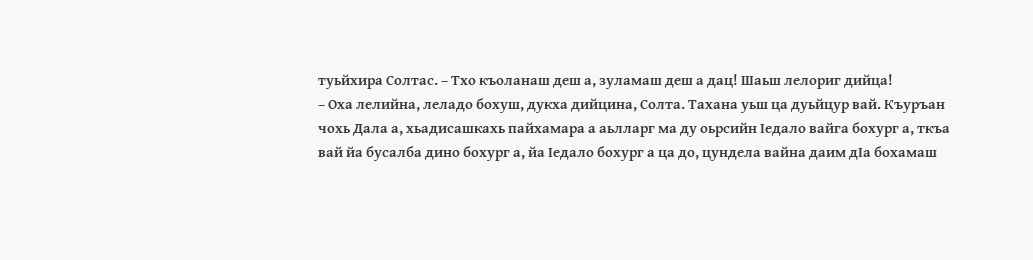туьйхира Солтас. – Тхо къоланаш деш а, зуламаш деш а дац! Шаьш лелориг дийца!
– Оха лелийна, леладо бохуш, дукха дийцина, Солта. Тахана уьш ца дуьйцур вай. Къуръан чохь Дала а, хьадисашкахь пайхамара а аьлларг ма ду оьрсийн Iедало вайга бохург а, ткъа вай йа бусалба дино бохург а, йа Iедало бохург а ца до, цундела вайна даим дIa бохамаш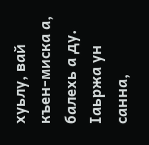хуьлу, вай къен-миска а, балехь а ду. Iаьржа ун санна,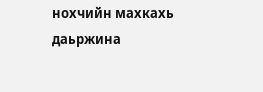нохчийн махкахь даьржина